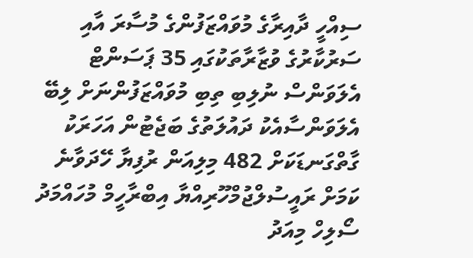ސިއްހީ ދާއިރާގެ މުވައްޒަފުންގެ މުސާރަ އާއި ސަރުކާރުގެ ވުޒާރާތަކުގައި 35 ޕަސަންޓް އެލަވަންސް ނުލިބި ތިބި މުވައްޒަފުންނަށް ލިބޭ އެލަވަންސާއެކު ދައުލަތުގެ ބަޖެޓުން އަހަރަކު ގާތްގަނޑަކަށް 482 މިލިއަން ރުފިޔާ ހޭދަވާނެ ކަމަށް ރައީސުލްޖުމްހޫރިއްޔާ އިބްރާހީމް މުހައްމަދު ސޯލިހް މިއަދު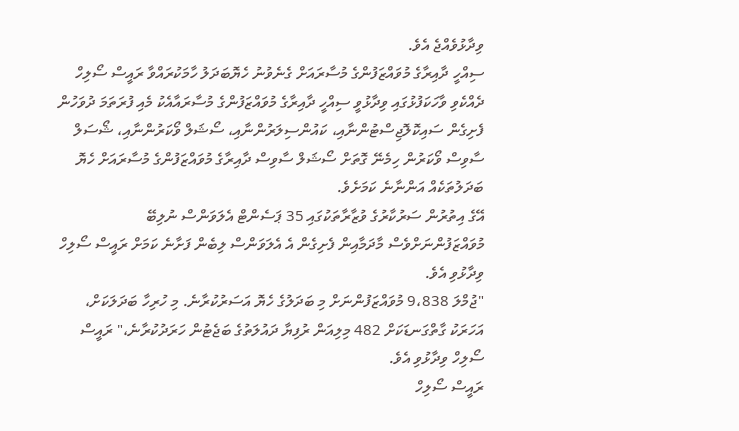ވިދާޅުވެއްޖެ އެވެ.
ސިއްހީ ދާއިރާގެ މުވައްޒަފުންގެ މުސާރައަށް ގެނެވުނު ހެޔޮބަދަލު ހާމަކުރައްވާ ރައީސް ސޯލިހް ދެއްކެވި ވާހަކަފުޅުގައި ވިދާޅުވީ ސިއްހީ ދާއިރާގެ މުވައްޒަފުންގެ މުސާރައާއެކު މެއި ފުރަތަމަ ދުވަހުން ފެށިގެން ސައިކޮލޮޖިސްޓުންނާއި، ކައުންސިލަރުންނާއި، ސޯޝަލް ވޯކަރުންނާއި، ޝޯސަލް ސާވިސް ވޯކަރުން ހިމެނޭ ގޮތަށް ސޯޝަލް ސާވިސް ދާއިރާގެ މުވައްޒަފުންގެ މުސާރައަށް ހެޔޮ ބަދަލުތަކެއް އަންނާނެ ކަމަށެވެ.
އޭގެ އިތުރުން ސަރުކާރުގެ ވުޒާރާތަކުގައި 35 ޕަސެންޓް އެލަވަންސް ނުލިބޭ މުވައްޒަފުންނަށްވެސް މާދަމާއިން ފެށިގެން އެ އެލަވަންސް ލިބެން ފަށާނެ ކަމަށް ރައީސް ސޯލިހް ވިދާޅުވި އެވެ.
"ޖުމްލަ 9،838 މުވައްޒަފުންނަށް މި ބަދަލުގެ ހެޔޮ އަސަރުކުރާނެ. މި ހުރިހާ ބަދަލަކަށް، އަހަރަކު ގާތްގަނޑަކަށް 482 މިލިއަން ރުފިޔާ ދައުލަތުގެ ބަޖެޓުން ހަރަދުކުރާނެ،" ރައީސް ސޯލިހް ވިދާޅުވި އެވެ.
ރައީސް ސޯލިހް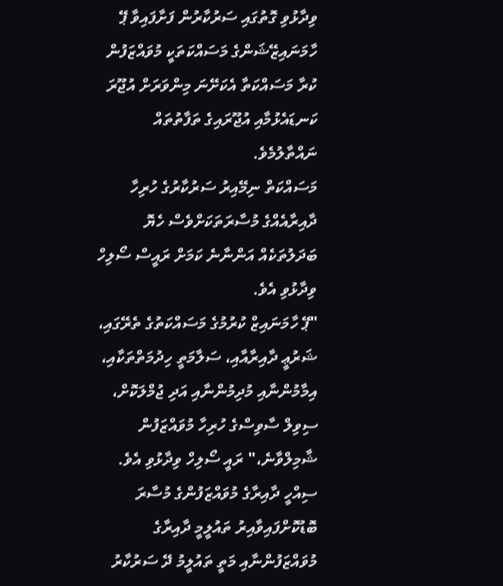ވިދާޅުވި ގޮތުގައި ސަރުކާރުން ފަށާފައިވާ ޕޭ ހާމަނައިޒޭޝަންގެ މަސައްކަތަކީ މުވައްޒަފުން ކުރާ މަސައްކަތާ އެކަށޭނަ މިންވަރަށް އުޖޫރަ ކަނޑައެޅުމާއި އުޖޫރައިގެ ތަފާތުތައް ނައްތާލުމެވެ.
މަސައްކަތް ނިމޭއިރު ސަރުކާރުގެ ހުރިހާ ދާއިރާއެއްގެ މުސާރަތަކަށްވެސް ހެޔޮ ބަދަލުތަކެއް އަންނާނެ ކަމަށް ރައީސް ސޯލިހް ވިދާޅުވި އެވެ.
"ޕޭ ހާމަނައިޒް ކުރުމުގެ މަސައްކަތުގެ ތެރޭގައި، ޝަރުޢީ ދާއިރާއާއި، ސަލާމަތީ ހިދުމަތްތަކާއި، އިމާމުންނާއި މުދިމުންނާއި އަދި ޖުމްލަކޮށް، ސިވިލް ސާވިސްގެ ހުރިހާ މުވައްޒަފުން ޝާމިލްވާނެ،" ރައީ ސޯލިހް ވިދާޅުވި އެވެ.
ސިއްހީ ދާއިރާގެ މުވައްޒަފުންގެ މުސާރަ ބޮޑުކޮށްފައިވާއިރު ތައުލީމީ ދާއިރާގެ މުވައްޒަފުންނާއި މަތީ ތައުލީމު ދޭ ސަރުކާރު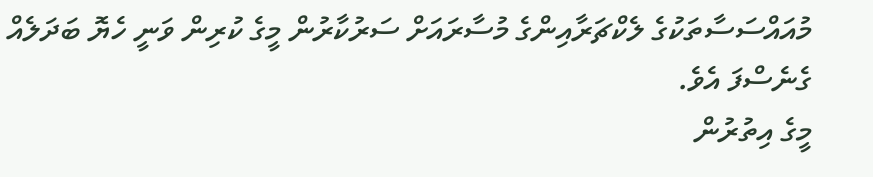މުއައްސަސާތަކުގެ ލެކްޗަރާއިންގެ މުސާރައަށް ސަރުކާރުން މީގެ ކުރިން ވަނީ ހެޔޮ ބަދަލެއް ގެނެސްފަ އެވެ.
މީގެ އިތުރުން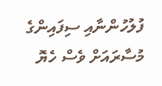ފުލުހުންނާއި ސިފައިންގެ މުސާރައަށް ވެސް ހެޔޮ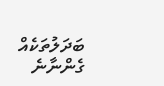ބަދަލުތަކެއް ގެންނާނެ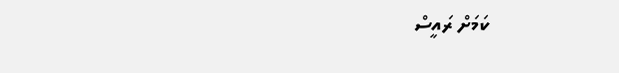ކަމަށް ރައީސް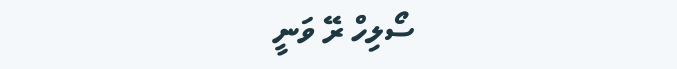ސޯލިހް ރޭ ވަނީ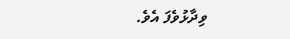ވިދާޅުވެފަ އެވެ.